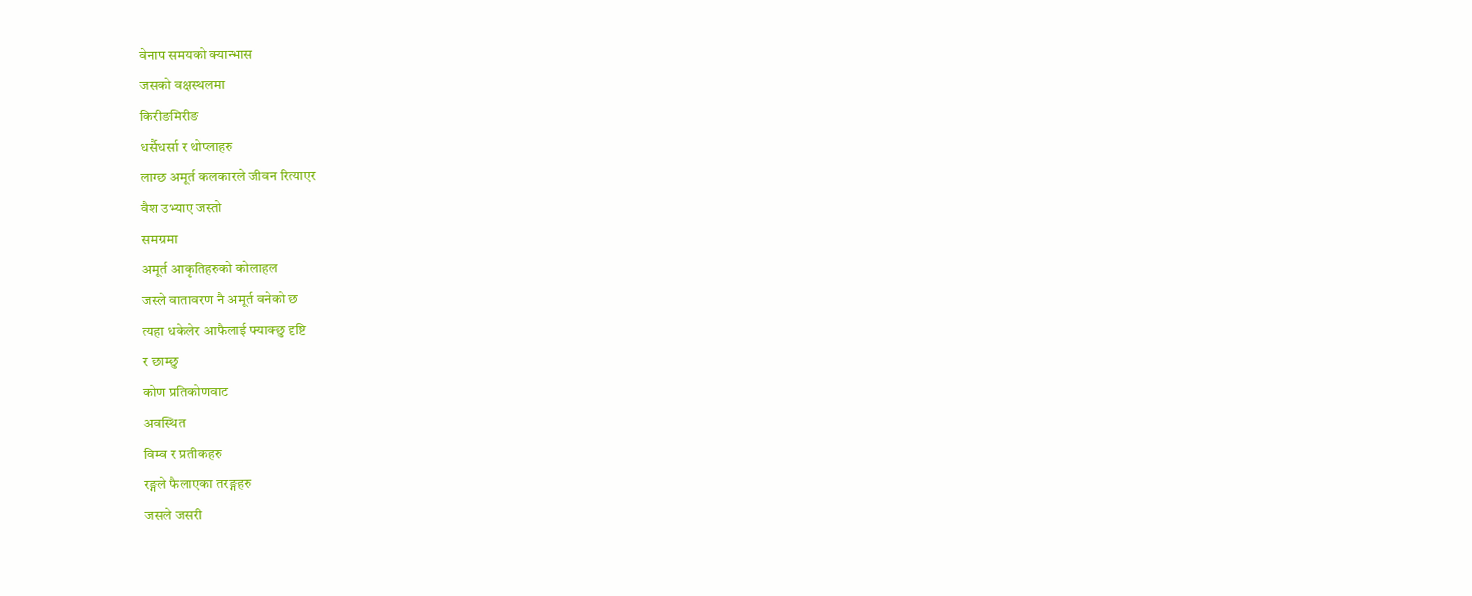वेनाप समयको क्यान्भास
जसको वक्षस्थलमा
किरीङमिरीङ
धर्सैधर्सा र थोप्लाहरु
लाग्छ अमूर्त कलकारले जीवन रित्याएर
वैश उभ्याए जस्तो
समग्रमा
अमूर्त आकृतिहरुको कोलाहल
जस्ले वातावरण नै अमूर्त वनेको छ
त्यहा धकेलेर आफैलाई फ्याक्छु दृष्टि
र छाम्छु
कोण प्रतिकोणवाट
अवस्थित
विम्व र प्रतीकहरु
रङ्गले फैलाएका तरङ्गहरु
जसले जसरी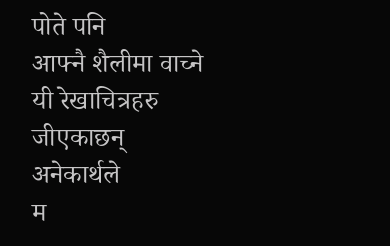पोते पनि
आफ्नै शैलीमा वाच्ने
यी रेखाचित्रहरु
जीएकाछन् अनेकार्थले
म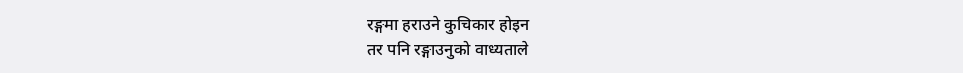रङ्गमा हराउने कुचिकार होइन
तर पनि रङ्गाउनुको वाध्यताले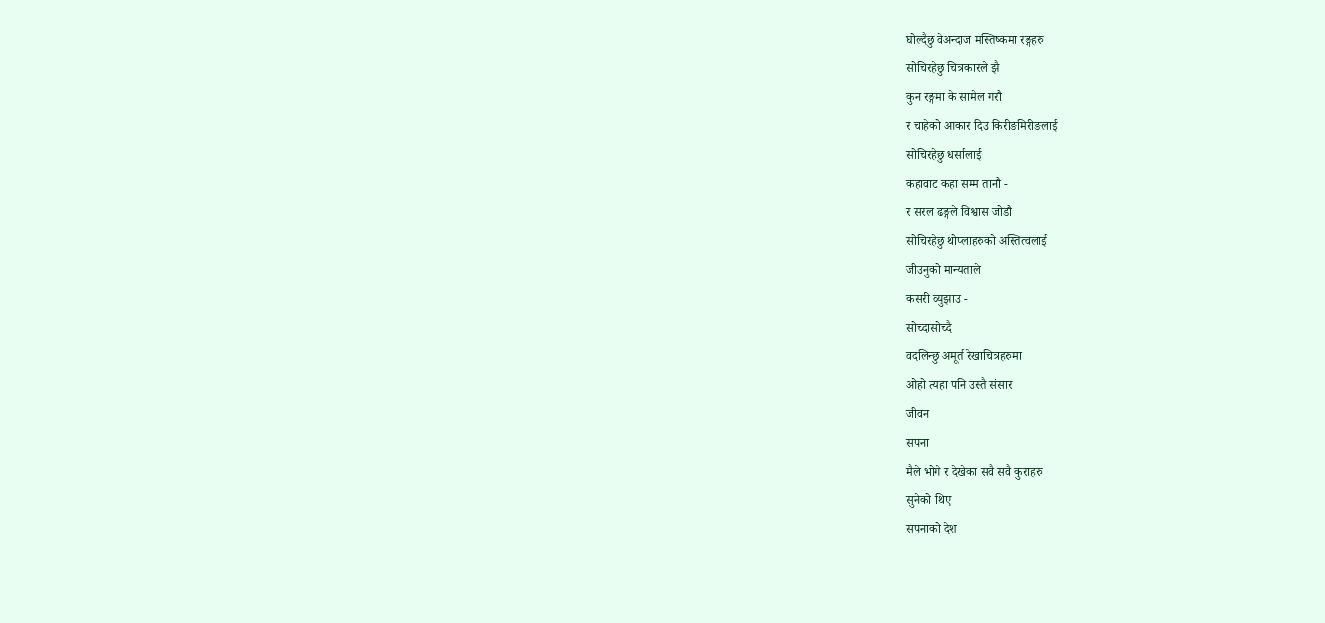घोल्दैछु वेअन्दाज मस्तिष्कमा रङ्गहरु
सोचिरहेछु चित्रकारले झै
कुन रङ्गमा के सामेल गरौ
र चाहेको आकार दिउ किरीङमिरीङलाई
सोचिरहेछु धर्सालाई
कहावाट कहा सम्म तानौ -
र सरल ढङ्गले विश्वास जोडौ
सोचिरहेछु थोप्लाहरुको अस्तित्वलाई
जीउनुको मान्यताले
कसरी व्युझाउ -
सोच्दासोच्दै
वदलिन्छु अमूर्त रेखाचित्रहरुमा
ओहो त्यहा पनि उस्तै संसार
जीवन
सपना
मैले भोगे र देखेका सवै सवै कुराहरु
सुनेको थिए
सपनाको देश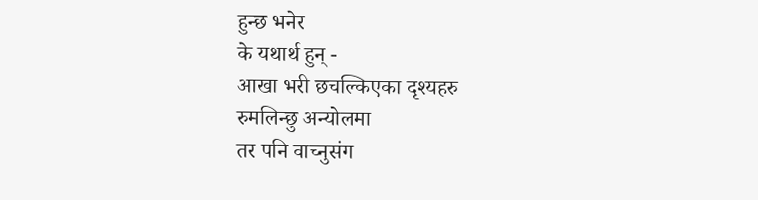हुन्छ भनेर
के यथार्थ हुन् -
आखा भरी छचल्किएका दृश्यहरु
रुमलिन्छु अन्योलमा
तर पनि वाच्नुसंग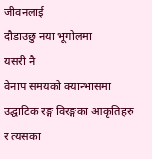जीवनलाई
दौडाउछु नया भूगोलमा
यसरी नै
वेनाप समयको क्यान्भासमा
उद्घाटिक रङ्ग विरङ्गका आकृतिहरु
र त्यसका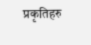प्रकृतिहरु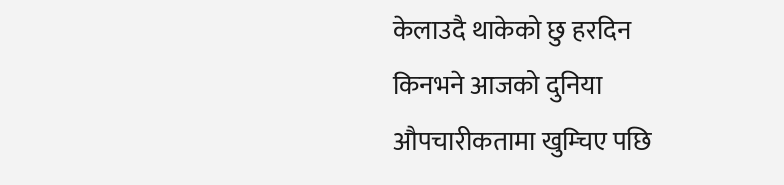केलाउदै थाकेको छु हरदिन
किनभने आजको दुनिया
औपचारीकतामा खुम्चिए पछि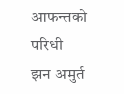आफन्तको परिधी
झन अमुर्त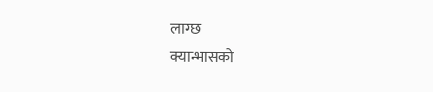लाग्छ
क्यान्भासको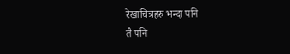रेखाचित्रहरु भन्दा पनि
तै पनि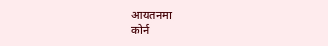आयतनमा
कोर्न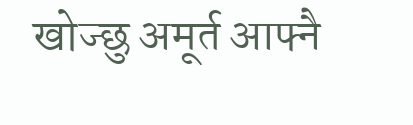खोज्छु अमूर्त आफ्नै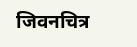जिवनचित्र